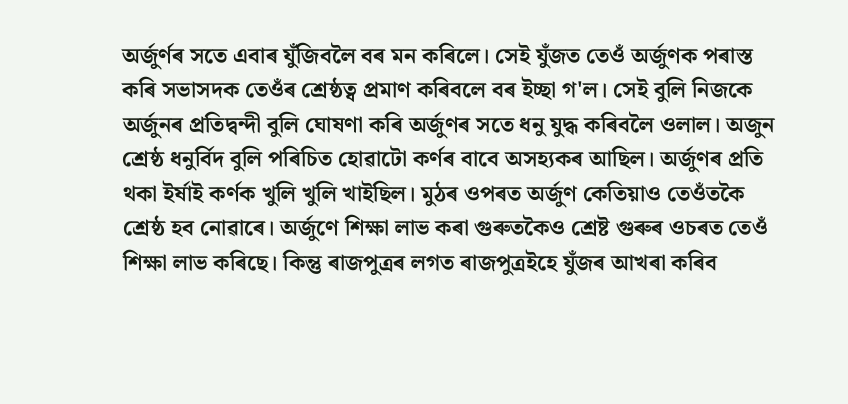অৰ্জুৰ্ণৰ সতে এবাৰ যুঁজিবলৈ বৰ মন কৰিলে। সেই যুঁজত তেওঁ অৰ্জুণক পৰাস্ত কৰি সভাসদক তেওঁৰ শ্ৰেষ্ঠত্ব প্ৰমাণ কৰিবলে বৰ ইচ্ছা গ'ল। সেই বুলি নিজকে অৰ্জুনৰ প্ৰতিদ্বন্দী বুলি ঘোষণা কৰি অৰ্জুণৰ সতে ধনু যুদ্ধ কৰিবলৈ ওলাল। অজুন শ্ৰেষ্ঠ ধনুৰ্বিদ বুলি পৰিচিত হোৱাটো কৰ্ণৰ বাবে অসহ্যকৰ আছিল। অৰ্জুণৰ প্ৰতি থকা ইৰ্ষাই কৰ্ণক খুলি খুলি খাইছিল। মুঠৰ ওপৰত অৰ্জুণ কেতিয়াও তেওঁতকৈ শ্ৰেষ্ঠ হব নোৱাৰে। অৰ্জুণে শিক্ষা লাভ কৰা গুৰুতকৈও শ্ৰেষ্ট গুৰুৰ ওচৰত তেওঁ শিক্ষা লাভ কৰিছে। কিন্তু ৰাজপুত্ৰৰ লগত ৰাজপুত্ৰইহে যুঁজৰ আখৰা কৰিব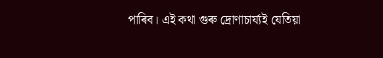পাৰিব। এই কথা গুৰু দ্ৰোণাচাৰ্য্যই যেতিয়া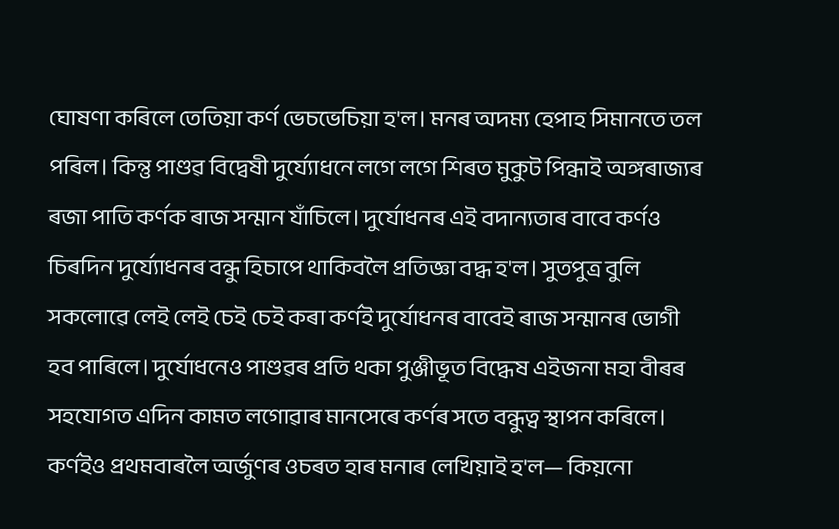ঘোষণা কৰিলে তেতিয়া কৰ্ণ ভেচভেচিয়া হ'ল। মনৰ অদম্য হেপাহ সিমানতে তল পৰিল। কিন্তু পাণ্ডৱ বিদ্বেষী দুৰ্য্যোধনে লগে লগে শিৰত মুকুট পিন্ধাই অঙ্গৰাজ্যৰ ৰজা পাতি কৰ্ণক ৰাজ সন্মান যাঁচিলে। দুৰ্যোধনৰ এই বদান্যতাৰ বাবে কৰ্ণও চিৰদিন দুৰ্য্যোধনৰ বন্ধু হিচাপে থাকিবলৈ প্ৰতিজ্ঞা বদ্ধ হ'ল। সুতপুত্ৰ বুলি সকলোৱে লেই লেই চেই চেই কৰা কৰ্ণই দুৰ্যোধনৰ বাবেই ৰাজ সন্মানৰ ভোগী হব পাৰিলে। দুৰ্যোধনেও পাণ্ডৱৰ প্ৰতি থকা পুঞ্জীভূত বিদ্ধেষ এইজনা মহা বীৰৰ সহযোগত এদিন কামত লগোৱাৰ মানসেৰে কৰ্ণৰ সতে বন্ধুত্ব স্থাপন কৰিলে। কৰ্ণইও প্ৰথমবাৰলৈ অৰ্জুণৰ ওচৰত হাৰ মনাৰ লেখিয়াই হ'ল— কিয়নো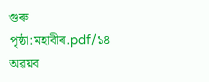গুৰু
পৃষ্ঠা:মহাবীৰ.pdf/১৪
অৱয়ব